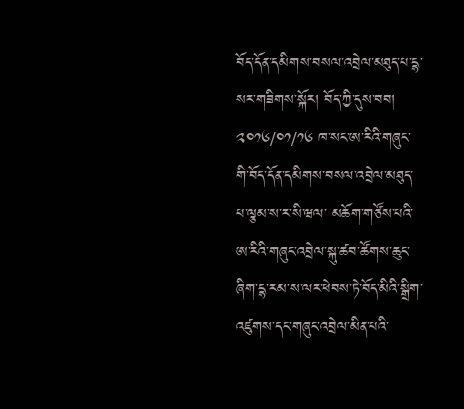བོད་དོན་དམིགས་བསལ་འབྲེལ་མཐུད་པ་དྷ་སར་གཟིགས་སྐོར། བོད་ཀྱི་དུས་བབ། ༢༠༡༦/༠༡/༡༦ ཁ་སང་ཨ་རིའི་གཞུང་གི་བོད་དོན་དམིགས་བསལ་འབྲེལ་མཐུད་པ་ལྕམ་ས་ར་སི་ཝལ་ མཆོག་གཙོས་པའི་ཨ་རིའི་གཞུང་འབྲེལ་སྐུ་ཚབ་ཚོགས་ཆུང་ཞིག་དྷ་རམ་ས་ལར་ཕེབས་ཏེ་བོད་མིའི་སྒྲིག་འཛུགས་དང་གཞུང་འབྲེལ་མིན་པའི་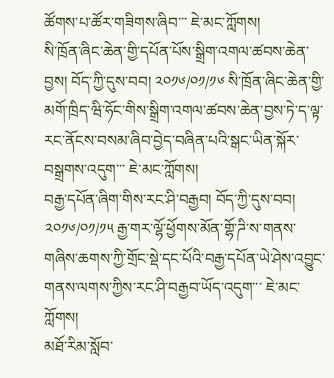ཚོགས་པ་ཚོར་གཟིགས་ཞིབ་་་ ཇེ་མང་ཀློགས།
སི་ཁྲོན་ཞིང་ཆེན་གྱི་དཔོན་པོས་སྒྲིག་འགལ་ཚབས་ཆེན་བྱས། བོད་ཀྱི་དུས་བབ། ༢༠༡༦/༠༡/༡༦ སི་ཁྲོན་ཞིང་ཆེན་གྱི་མགོ་ཁྲིད་ཝི་ཧོང་གིས་སྒྲིག་འགལ་ཚབས་ཆེན་བྱས་ཏེ་ད་ལྟ་རང་ནོངས་བསམ་ཞིབ་བྱེད་བཞིན་པའི་སྒང་ཡིན་སྐོར་བསྒྲགས་འདུག་་་ ཇེ་མང་ཀློགས།
བརྒྱ་དཔོན་ཞིག་གིས་རང་ཤི་བརྒྱབ། བོད་ཀྱི་དུས་བབ། ༢༠༡༦/༠༡/༡༥ རྒྱ་གར་ལྷོ་ཕྱོགས་མོན་གྷོ་ཌི་ས་གནས་གཞིས་ཆགས་ཀྱི་གྲོང་སྡེ་དང་པོའི་བརྒྱ་དཔོན་ཡེ་ཤེས་འབྱུང་གནས་ལགས་ཀྱིས་རང་ཤི་བརྒྱབ་ཡོད་འདུག་་་ ཇེ་མང་ཀློགས།
མཐོ་རིམ་སློབ་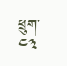ཕྲུག་ ༤༣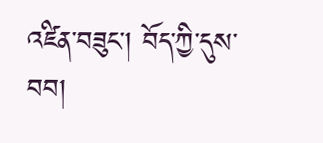འཛིན་བཟུང་། བོད་ཀྱི་དུས་བབ།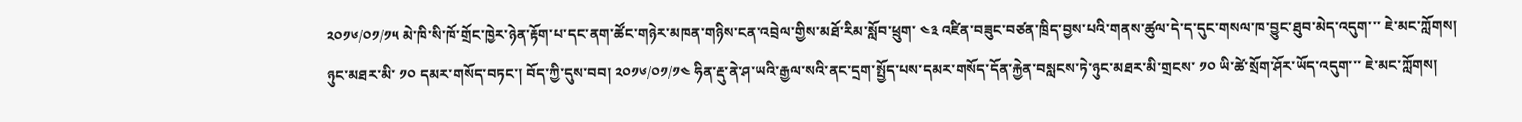༢༠༡༦/༠༡/༡༥ མེ་ཁི་སི་ཁོ་གྲོང་ཁྱེར་ཉེན་རྟོག་པ་དང་ནག་ཚོང་གཉེར་མཁན་གཉིས་ངན་འབྲེལ་གྱིས་མཐོ་རིམ་སློབ་ཕྲུག་ ༤༣ འཛིན་བཟུང་བཙན་ཁྲིད་བྱས་པའི་གནས་ཚུལ་དེ་ད་དུང་གསལ་ཁ་བྱུང་ཐུབ་མེད་འདུག་་་ ཇེ་མང་ཀློགས།
ཉུང་མཐར་མི་ ༡༠ དམར་གསོད་བཏང་། བོད་ཀྱི་དུས་བབ། ༢༠༡༦/༠༡/༡༤ ཧིན་རྡུ་ནེ་ཤ་ཡའི་རྒྱལ་སའི་ནང་དྲག་སྤྱོད་པས་དམར་གསོད་དོན་རྐྱེན་བསླངས་ཏེ་ཉུང་མཐར་མི་གྲངས་ ༡༠ ཡི་ཚེ་སྲོག་ཤོར་ཡོད་འདུག་་་ ཇེ་མང་ཀློགས།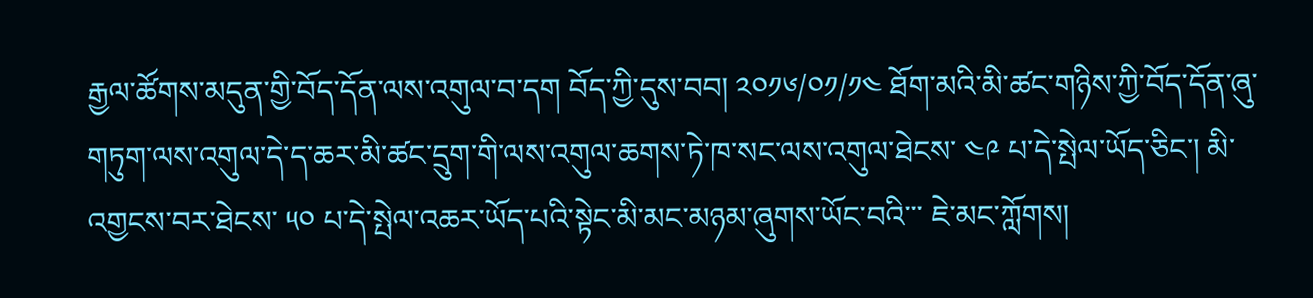རྒྱལ་ཚོགས་མདུན་གྱི་བོད་དོན་ལས་འགུལ་བ་དག བོད་ཀྱི་དུས་བབ། ༢༠༡༦/༠༡/༡༤ ཐོག་མའི་མི་ཚང་གཉིས་ཀྱི་བོད་དོན་ཞུ་གཏུག་ལས་འགུལ་དེ་ད་ཆར་མི་ཚང་དྲུག་གི་ལས་འགུལ་ཆགས་ཏེ་ཁ་སང་ལས་འགུལ་ཐེངས་ ༤༩ པ་དེ་སྤེལ་ཡོད་ཅིང་། མི་འགྱངས་བར་ཐེངས་ ༥༠ པ་དེ་སྤེལ་འཆར་ཡོད་པའི་སྟེང་མི་མང་མཉམ་ཞུགས་ཡོང་བའི་་་ ཇེ་མང་ཀློགས།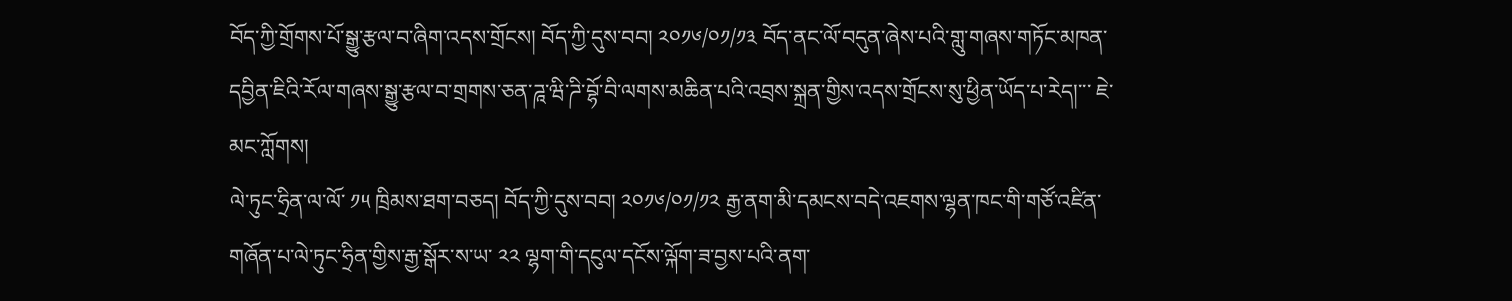བོད་ཀྱི་གྲོགས་པོ་སྒྱུ་རྩལ་བ་ཞིག་འདས་གྲོངས། བོད་ཀྱི་དུས་བབ། ༢༠༡༦/༠༡/༡༣ བོད་ནང་ལོ་བདུན་ཞེས་པའི་གླུ་གཞས་གཏོང་མཁན་དབྱིན་ཇིའི་རོལ་གཞས་སྒྱུ་རྩལ་བ་གྲགས་ཅན་ཌཱ་ཝི་ཌི་བྷོ་བི་ལགས་མཆིན་པའི་འབྲས་སྐྲན་གྱིས་འདས་གྲོངས་སུ་ཕྱིན་ཡོད་པ་རེད།་་་ ཇེ་མང་ཀློགས།
ལེ་ཏུང་ཧྲིན་ལ་ལོ་ ༡༥ ཁྲིམས་ཐག་བཅད། བོད་ཀྱི་དུས་བབ། ༢༠༡༦/༠༡/༡༢ རྒྱ་ནག་མི་དམངས་བདེ་འཇགས་ལྷན་ཁང་གི་གཙོ་འཛིན་གཞོན་པ་ལེ་ཏུང་ཧྲིན་གྱིས་རྒྱ་སྒོར་ས་ཡ་ ༢༢ ལྷག་གི་དངུལ་དངོས་ལྐོག་ཟ་བྱས་པའི་ནག་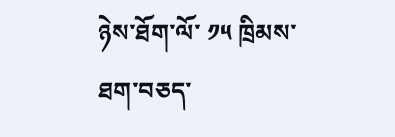ཉེས་ཐོག་ལོ་ ༡༥ ཁྲིམས་ཐག་བཅད་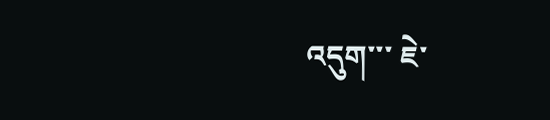འདུག་་་ ཇེ་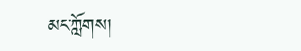མང་ཀློགས།